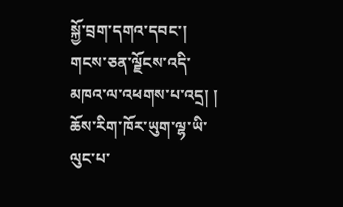སྐྱོ་བྲག་དགའ་དབང་།
གངས་ཅན་ལྗོངས་འདི་མཁའ་ལ་འཕགས་པ་འདྲ། །
ཆོས་རིག་ཁོར་ཡུག་ལྷ་ཡི་ལུང་པ་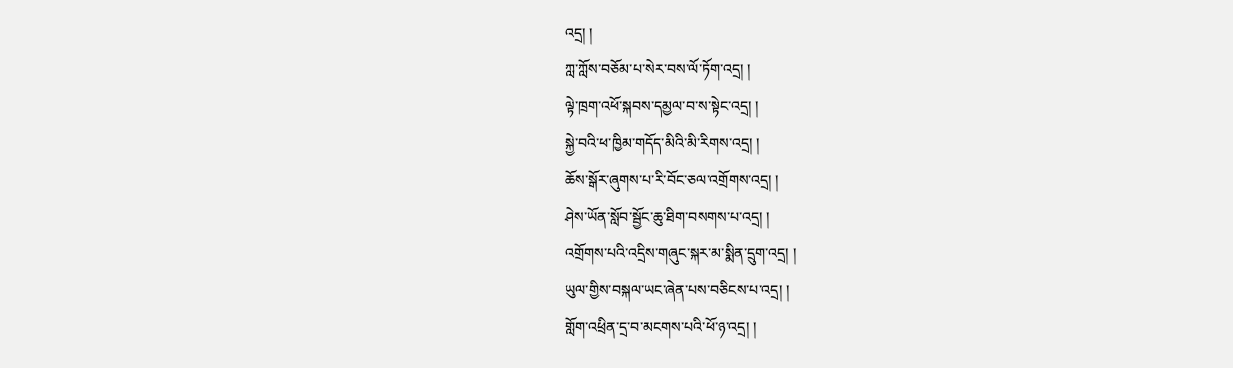འདྲ། །
ཀླ་ཀློས་བཅོམ་པ་སེར་བས་ལོ་ཏོག་འདྲ། །
ལྟེ་ཁྲག་འཕོ་སྐབས་དམྱལ་བ་ས་སྟེང་འདྲ། །
སྐྱེ་བའི་ཕ་ཁྱིམ་གདོད་མིའི་མི་རིགས་འདྲ། །
ཆོས་སྒོར་ཞུགས་པ་རི་བོང་ཅལ་འགྲོགས་འདྲ། །
ཤེས་ཡོན་སློབ་སྦྱོང་ཆུ་ཐིག་བསགས་པ་འདྲ། །
འགྲོགས་པའི་འདྲིས་གཞུང་སྐར་མ་སྨིན་དྲུག་འདྲ། །
ཡུལ་གྱིས་བསྐལ་ཡང་ཞེན་པས་བཅིངས་པ་འདྲ། །
གློག་འཕྲིན་དྲ་བ་མངགས་པའི་ཕོ་ཉ་འདྲ། །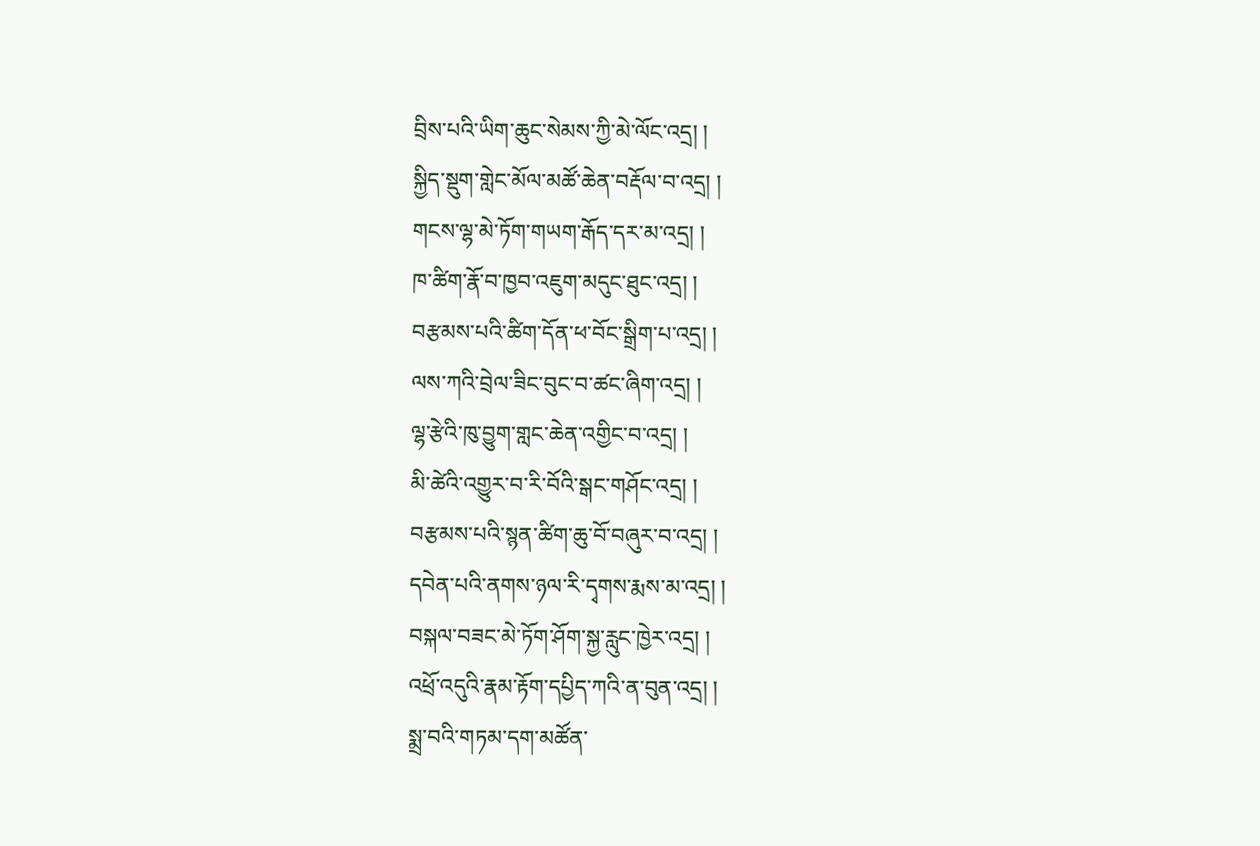བྲིས་པའི་ཡིག་ཆུང་སེམས་ཀྱི་མེ་ལོང་འདྲ། །
སྐྱིད་སྡུག་གླེང་མོལ་མཚོ་ཆེན་བརྡོལ་བ་འདྲ། །
གངས་ལྷ་མེ་ཏོག་གཡག་རྒོད་དར་མ་འདྲ། །
ཁ་ཚིག་རྣོ་བ་ཁྱབ་འཇུག་མདུང་ཐུང་འདྲ། །
བརྩམས་པའི་ཚིག་དོན་ཕ་བོང་སྒྲིག་པ་འདྲ། །
ལས་ཀའི་བྲེལ་ཟིང་བུང་བ་ཚང་ཞིག་འདྲ། །
ལྷ་རྩེའི་ཁུ་བྱུག་གླང་ཆེན་འགྱིང་བ་འདྲ། །
མི་ཚེའི་འགྱུར་བ་རི་བོའི་སྒང་གཤོང་འདྲ། །
བརྩམས་པའི་སྙན་ཚིག་ཆུ་བོ་བཞུར་བ་འདྲ། །
དབེན་པའི་ནགས་ཉལ་རི་དྭགས་རྨས་མ་འདྲ། །
བསྐལ་བཟང་མེ་ཏོག་ཤོག་སྐྱ་རླུང་ཁྱེར་འདྲ། །
འཕྲོ་འདུའི་རྣམ་རྟོག་དཔྱིད་ཀའི་ན་བུན་འདྲ། །
སྨྲ་བའི་གཏམ་དག་མཚོན་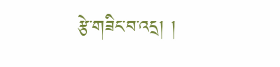རྩེ་གཟིང་བ་འདྲ། །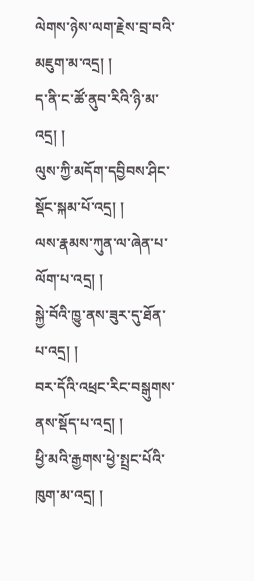ལེགས་ཉེས་ལག་རྗེས་བྲ་བའི་མཇུག་མ་འདྲ། །
ད་ནི་ང་ཚོ་ནུབ་རིའི་ཉི་མ་འདྲ། །
ལུས་ཀྱི་མདོག་དབྱིབས་ཤིང་སྡོང་སྐམ་པོ་འདྲ། །
ལས་རྣམས་ཀུན་ལ་ཞེན་པ་ལོག་པ་འདྲ། །
སྐྱེ་བོའི་ཁྱུ་ནས་ཟུར་དུ་ཐོན་པ་འདྲ། །
བར་དོའི་འཕྲང་རིང་བསྒུགས་ནས་སྡོད་པ་འདྲ། །
ཕྱི་མའི་རྒྱགས་ཕྱེ་སྤྲང་པོའི་ཁུག་མ་འདྲ། །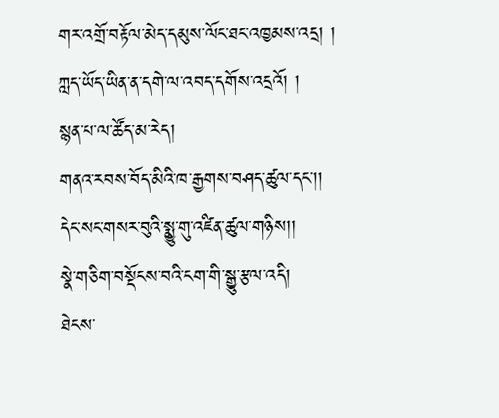གར་འགྲོ་བརྟོལ་མེད་དམུས་ལོང་ཐང་འཁྱམས་འདྲ། །
ཀླད་ཡོད་ཡིན་ན་དགེ་ལ་འབད་དགོས་འདྲའོ། །
སྙན་པ་ལ་ཚོད་མ་རེད།
གནའ་རབས་བོད་མིའི་ཁ་རྒྱགས་བཤད་ཚུལ་དང་།།
དེང་སང་གསར་བུའི་སྨྱུ་གུ་འཛིན་ཚུལ་གཉིས།།
སྣེ་གཅིག་བསྡོངས་བའི་ངག་གི་སྒྱུ་རྩལ་འདི།
ཐེངས་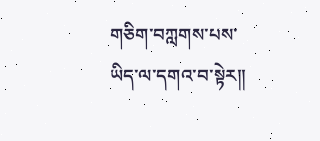གཅིག་བཀླགས་པས་ཡིད་ལ་དགའ་བ་སྟེར།།